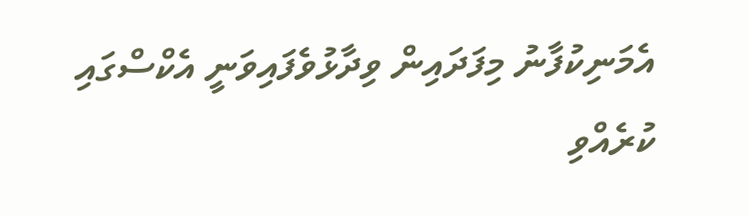އެމަނިކުފާނު މިފަދައިން ވިދާޅުވެފައިވަނީ އެކްސްގައި ކުރެއްވި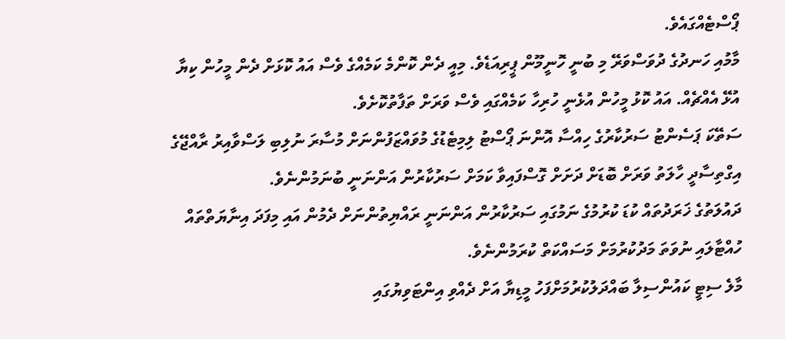ޕޯސްޓެއްގައެވެ.
މާމުއި ހަނދުގެ ދުވަސްވަރޭ މި ބުނީ ހޮނީމޫން ޕީރިއަޑެވެ. މިއީ ދެން ކޮންމެ ކަމެއްގެ ވެސް އައު ކޮޅަށް ދެން މީހުން ކިޔާ އުޅޭ އެއްޗެއް. އައު ކޮޅު މީހުން އުޅެނީ ހުރިހާ ކަމެއްގައި ވެސް ވަރަށް ތަފާތުކޮށެވެ.
ސަތޭކަ ޕަސެންޓު ސަރުކާރުގެ ހިއްސާ އޮންނަ ޕޯސްޓު ލިމިޓެޑުގެ މުވައްޒަފުންނަށް މުސާރަ ނުލިބި ލަސްވާއިރު ރާއްޖޭގެ އިގްތިސާދީ ހާލަތު ވަރަށް ބޮޑަށް ދަށަށް ގޮސްފައިވާ ކަމަށް ސަރުކާރުން އަންނަނީ ބުނަމުންނެވެ.
ދައުލަތުގެ ޚަރަދުތައް ކުޑަ ކުރުމުގެ ނަމުގައި ސަރުކާރުން އަންނަނީ ރައްޔިތުންނަށް ދެމުން އައި މިފަދަ އިނާޔަތްތައް ހުއްޓާލައި ނުވަތަ މަދުކުރުމަށް މަސައްކަތް ކުރަމުންނެވެ.
މާލެ ސިޓީ ކައުންސިލާ ބައްދަލުކުރުމަށްފަހު މީޑިޔާ އަށް ދެއްވި އިންޓަވިޔުގައި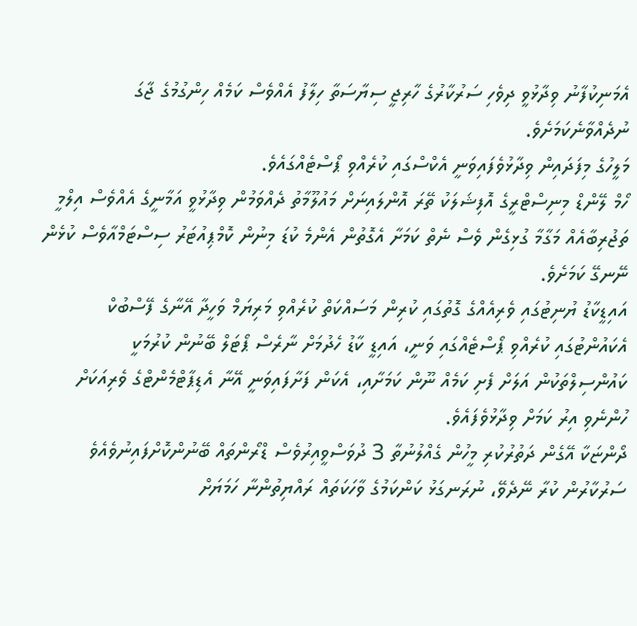އެމަނިކުފާނު ވިދާޅުވީ ދިވެހި ސަރުކާރުގެ ހާރިޖީ ސިޔާސަތާ ހިލާފު އެއްވެސް ކަމެއް ހިންގުމުގެ ޖާގަ ނުދެއްވާނެކަމަށެވެ.
މަލީހުގެ މިފަދައިން ވިދާޅުވެފައިވަނީ އެކްސްގައި ކުރެއްވި ޕޯސްޓެއްގައެވެ.
ހޯމް ލޭންޑް މިނިސްޓްރީގެ އޮފިޝަލަކު ތޭރަ އޮންލައިނަށް މައުލޫމާތު ދެއްވަމުން ވިދާޅުވީ އަމާނީގެ އެއްވެސް އިލްމީ ތަޖުރިބާއެއް މަގާމާ ގުޅިގެން ވެސް ނެތް ކަމަށާ އެގޮތުން އެންމެ ކުޑަ މިނުން ކޮމްޕިއުޓަރު ސިސްޓަމްއާވެސް ކުޅެން ނޭނގޭ ކަމަށެވެ.
އައިޑީކާޑު ޔުނިޓުގައި ވެރިއެއްގެ ގޮތުގައި ކުރިން މަސައްކަތް ކުރެއްވި މަރިޔަމް ވަހީދާ އޭނާގެ ފޭސްބުކް އެކައުންޓުގައި ކުރެއްވި ޕޯސްޓެއްގައި ވަނީ، އައިޑީ ކާޑު ހެދުމަށް ނާރެސް ޕޯޓަލް ބޭނުން ކުރުމަކީ ކައުންސިލްތަކުން އަލަށް ފެށި ކަމެއް ނޫން ކަމަށާއި، އެކަން ފަށާފައިވަނީ އޭނާ އެޑިޕާޓްމެންޓްގެ ވެރިއަކަށް ހުންނެވި އިރު ކަމަށް ވިދާޅުވެފައެވެ.
ދޯންޏަކާ އޭގެން ދަތުރުކުރި މީހުން ގެއްލުނުތާ 3 ދުވަސްވީއިރުވެސް ޑްރޯންތައް ބޭނުންކޮށްފައިނުވެއެވެ
ސަރުކާރުން ކުރާ ނޭދެވޭ، ނުރަނގަޅު ކަންކަމުގެ ވާހަކަތައް ރައްޔިތުންނާ ހަމަޔަށް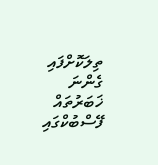ތިލަކޮށްފައި ގެންނަ ޚަބަރުތައް ފޭސްބުކްގައި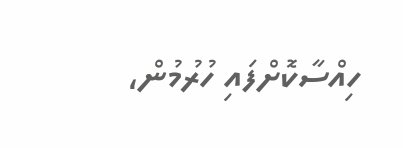ހިއްސާކޮށްފައި ހުރުމުން،